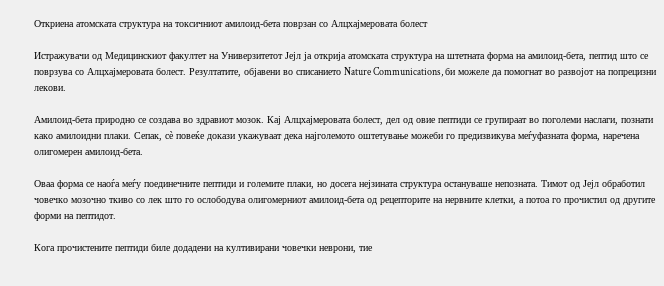Откриена атомската структура на токсичниот амилоид-бета поврзан со Алцхајмеровата болест

Истражувачи од Медицинскиот факултет на Универзитетот Јејл ја открија атомската структура на штетната форма на амилоид-бета, пептид што се поврзува со Алцхајмеровата болест. Резултатите, објавени во списанието Nature Communications, би можеле да помогнат во развојот на попрецизни лекови.

Амилоид-бета природно се создава во здравиот мозок. Кај Алцхајмеровата болест, дел од овие пептиди се групираат во поголеми наслаги, познати како амилоидни плаки. Сепак, сè повеќе докази укажуваат дека најголемото оштетување можеби го предизвикува меѓуфазната форма, наречена олигомерен амилоид-бета.

Оваа форма се наоѓа меѓу поединечните пептиди и големите плаки, но досега нејзината структура остануваше непозната. Тимот од Јејл обработил човечко мозочно ткиво со лек што го ослободува олигомерниот амилоид-бета од рецепторите на нервните клетки, а потоа го прочистил од другите форми на пептидот.

Кога прочистените пептиди биле додадени на култивирани човечки неврони, тие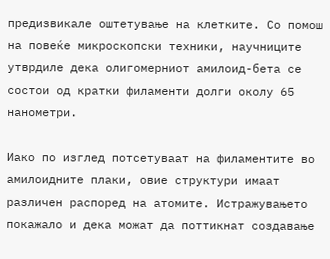предизвикале оштетување на клетките. Со помош на повеќе микроскопски техники, научниците утврдиле дека олигомерниот амилоид-бета се состои од кратки филаменти долги околу 65 нанометри.

Иако по изглед потсетуваат на филаментите во амилоидните плаки, овие структури имаат различен распоред на атомите. Истражувањето покажало и дека можат да поттикнат создавање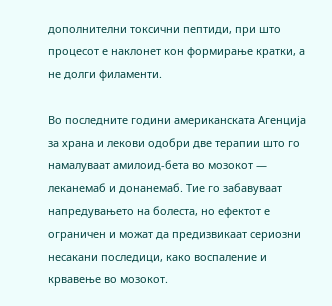дополнителни токсични пептиди, при што процесот е наклонет кон формирање кратки, а не долги филаменти.

Во последните години американската Агенција за храна и лекови одобри две терапии што го намалуваат амилоид-бета во мозокот — леканемаб и донанемаб. Тие го забавуваат напредувањето на болеста, но ефектот е ограничен и можат да предизвикаат сериозни несакани последици, како воспаление и крвавење во мозокот.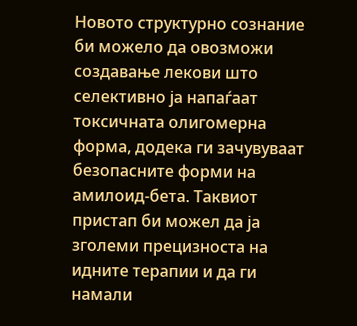Новото структурно сознание би можело да овозможи создавање лекови што селективно ја напаѓаат токсичната олигомерна форма, додека ги зачувуваат безопасните форми на амилоид-бета. Таквиот пристап би можел да ја зголеми прецизноста на идните терапии и да ги намали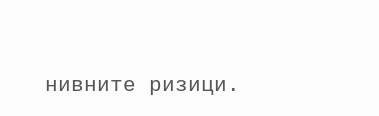нивните ризици.